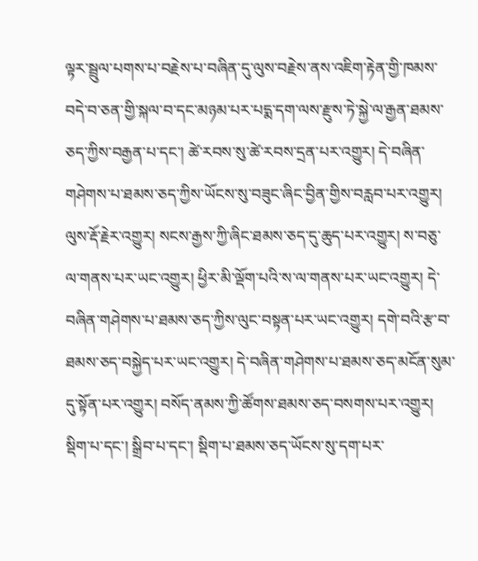ལྟར་སྦྲུལ་པགས་པ་བརྗེས་པ་བཞིན་དུ་ལུས་བརྗེས་ནས་འཇིག་རྟེན་གྱི་ཁམས་བདེ་བ་ཅན་གྱི་སྐལ་བ་དང་མཉམ་པར་པདྨ་དག་ལས་རྫུས་ཏེ་སྐྱེ་ལ་རྒྱན་ཐམས་ཅད་ཀྱིས་བརྒྱན་པ་དང་། ཚེ་རབས་སུ་ཚེ་རབས་དྲན་པར་འགྱུར། དེ་བཞིན་གཤེགས་པ་ཐམས་ཅད་ཀྱིས་ཡོངས་སུ་བཟུང་ཞིང་བྱིན་གྱིས་བརླབ་པར་འགྱུར། ལུས་རྡོ་རྗེར་འགྱུར། སངས་རྒྱས་ཀྱི་ཞིང་ཐམས་ཅད་དུ་ཆུད་པར་འགྱུར། ས་བཅུ་ལ་གནས་པར་ཡང་འགྱུར། ཕྱིར་མི་ལྡོག་པའི་ས་ལ་གནས་པར་ཡང་འགྱུར། དེ་བཞིན་གཤེགས་པ་ཐམས་ཅད་ཀྱིས་ལུང་བསྟན་པར་ཡང་འགྱུར། དགེ་བའི་རྩ་བ་ཐམས་ཅད་བསྐྱེད་པར་ཡང་འགྱུར། དེ་བཞིན་གཤེགས་པ་ཐམས་ཅད་མངོན་སུམ་དུ་སྟོན་པར་འགྱུར། བསོད་ནམས་ཀྱི་ཚོགས་ཐམས་ཅད་བསགས་པར་འགྱུར། སྡིག་པ་དང་། སྒྲིབ་པ་དང་། སྡིག་པ་ཐམས་ཅད་ཡོངས་སུ་དག་པར་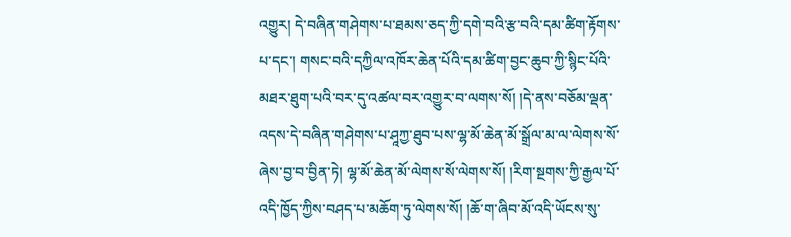འགྱུར། དེ་བཞིན་གཤེགས་པ་ཐམས་ཅད་ཀྱི་དགེ་བའི་རྩ་བའི་དམ་ཚིག་རྟོགས་པ་དང་། གསང་བའི་དཀྱིལ་འཁོར་ཆེན་པོའི་དམ་ཚིག་བྱང་ཆུབ་ཀྱི་སྙིང་པོའི་མཐར་ཐུག་པའི་བར་དུ་འཚལ་བར་འགྱུར་བ་ལགས་སོ། །དེ་ནས་བཅོམ་ལྡན་འདས་དེ་བཞིན་གཤེགས་པ་ཤཱཀྱ་ཐུབ་པས་ལྷ་མོ་ཆེན་མོ་སྒྲོལ་མ་ལ་ལེགས་སོ་ཞེས་བྱ་བ་བྱིན་ཏེ། ལྷ་མོ་ཆེན་མོ་ལེགས་སོ་ལེགས་སོ། །རིག་སྔགས་ཀྱི་རྒྱལ་པོ་འདི་ཁྱོད་ཀྱིས་བཤད་པ་མཆོག་ཏུ་ལེགས་སོ། །ཆོ་ག་ཞིབ་མོ་འདི་ཡོངས་སུ་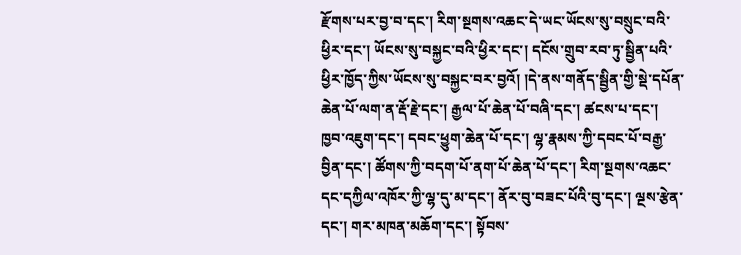རྫོགས་པར་བྱ་བ་དང་། རིག་སྔགས་འཆང་དེ་ཡང་ཡོངས་སུ་བསྲུང་བའི་ཕྱིར་དང་། ཡོངས་སུ་བསྐྱང་བའི་ཕྱིར་དང་། དངོས་གྲུབ་རབ་ཏུ་སྦྱིན་པའི་ཕྱིར་ཁྱོད་ཀྱིས་ཡོངས་སུ་བསྐྱང་བར་བྱའོ། །དེ་ནས་གནོད་སྦྱིན་གྱི་སྡེ་དཔོན་ཆེན་པོ་ལག་ན་རྡོ་རྗེ་དང་། རྒྱལ་པོ་ཆེན་པོ་བཞི་དང་། ཚངས་པ་དང་། ཁྱབ་འཇུག་དང་། དབང་ཕྱུག་ཆེན་པོ་དང་། ལྷ་རྣམས་ཀྱི་དབང་པོ་བརྒྱ་བྱིན་དང་། ཚོགས་ཀྱི་བདག་པོ་ནག་པོ་ཆེན་པོ་དང་། རིག་སྔགས་འཆང་དང་དཀྱིལ་འཁོར་ཀྱི་ལྷ་དུ་མ་དང་། ནོར་བུ་བཟང་པོའི་བུ་དང་། ལྔས་རྩེན་དང་། གར་མཁན་མཆོག་དང་། སྟོབས་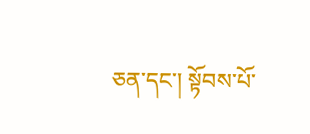ཅན་དང་། སྟོབས་པོ་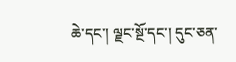ཆེ་དང་། ལྗང་སྔོ་དང་། དུང་ཅན་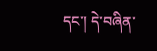དང་། དེ་བཞིན་